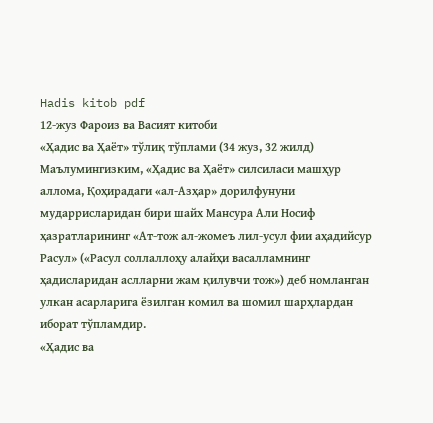Hadis kitob pdf
12-жуз Фароиз ва Васият китоби
«Ҳадис ва Ҳаёт» тўлиқ тўплами (34 жуз, 32 жилд)
Маълумингизким, «Ҳадис ва Ҳаёт» силсиласи машҳур аллома, Қоҳирадаги «ал-Азҳар» дорилфунуни мударрисларидан бири шайх Мансура Али Носиф ҳазратларининг «Ат-тож ал-жомеъ лил-усул фии аҳадийсур Расул» («Расул соллаллоҳу алайҳи васалламнинг ҳадисларидан аслларни жам қилувчи тож») деб номланган улкан асарларига ёзилган комил ва шомил шарҳлардан иборат тўпламдир.
«Ҳадис ва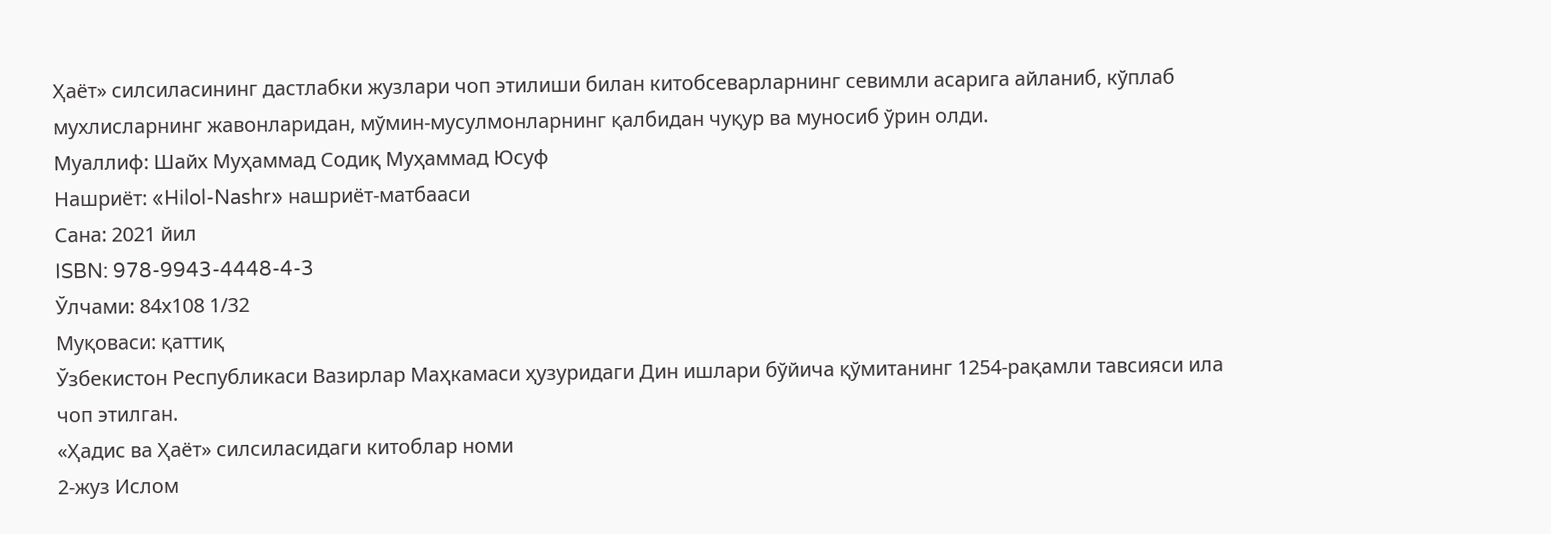Ҳаёт» силсиласининг дастлабки жузлари чоп этилиши билан китобсеварларнинг севимли асарига айланиб, кўплаб мухлисларнинг жавонларидан, мўмин-мусулмонларнинг қалбидан чуқур ва муносиб ўрин олди.
Муаллиф: Шайх Муҳаммад Содиқ Муҳаммад Юсуф
Нашриёт: «Hilol-Nashr» нашриёт-матбааси
Сана: 2021 йил
ISBN: 978-9943-4448-4-3
Ўлчами: 84х108 1/32
Муқоваси: қаттиқ
Ўзбекистон Республикаси Вазирлар Маҳкамаси ҳузуридаги Дин ишлари бўйича қўмитанинг 1254-рақамли тавсияси ила чоп этилган.
«Ҳадис ва Ҳаёт» силсиласидаги китоблар номи
2-жуз Ислом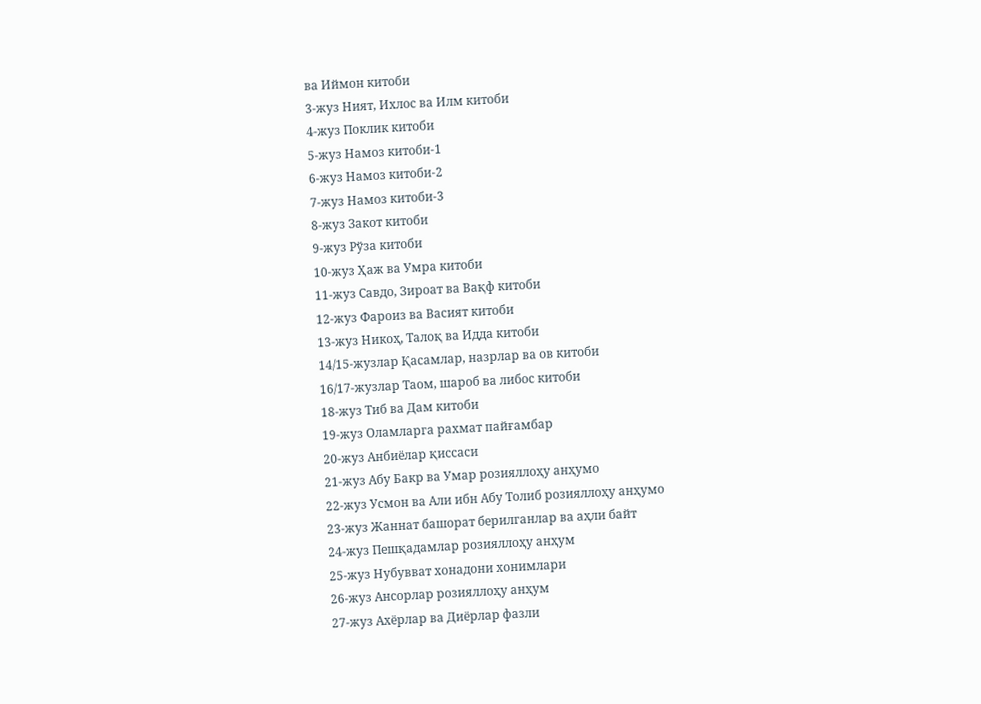ва Иймон китоби
3-жуз Ният, Ихлос ва Илм китоби
4-жуз Поклик китоби
5-жуз Намоз китоби-1
6-жуз Намоз китоби-2
7-жуз Намоз китоби-3
8-жуз Закот китоби
9-жуз Рўза китоби
10-жуз Ҳаж ва Умра китоби
11-жуз Савдо, Зироат ва Вақф китоби
12-жуз Фароиз ва Васият китоби
13-жуз Никоҳ, Талоқ ва Идда китоби
14/15-жузлар Қасамлар, назрлар ва ов китоби
16/17-жузлар Таом, шароб ва либос китоби
18-жуз Тиб ва Дам китоби
19-жуз Оламларга рахмат пайғамбар
20-жуз Анбиёлар қиссаси
21-жуз Абу Бакр ва Умар розияллоҳу анҳумо
22-жуз Усмон ва Али ибн Абу Толиб розияллоҳу анҳумо
23-жуз Жаннат башорат берилганлар ва аҳли байт
24-жуз Пешқадамлар розияллоҳу анҳум
25-жуз Нубувват хонадони хонимлари
26-жуз Ансорлар розияллоҳу анҳум
27-жуз Ахёрлар ва Диёрлар фазли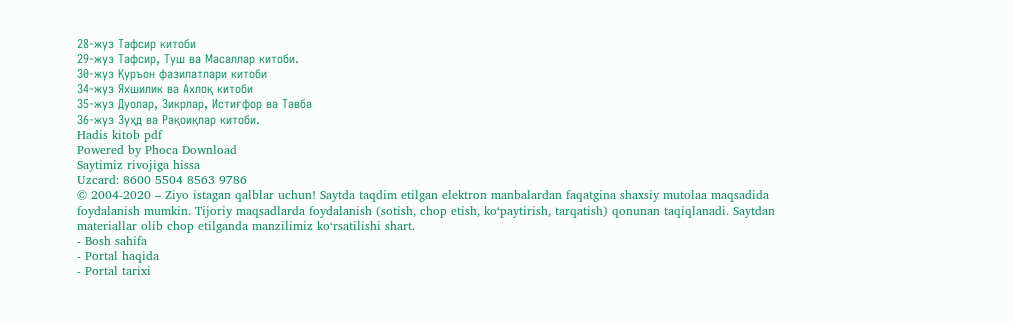28-жуз Тафсир китоби
29-жуз Тафсир, Туш ва Масаллар китоби.
30-жуз Қуръон фазилатлари китоби
34-жуз Яхшилик ва Ахлоқ китоби
35-жуз Дуолар, Зикрлар, Истиғфор ва Тавба
36-жуз Зуҳд ва Рақоиқлар китоби.
Hadis kitob pdf
Powered by Phoca Download
Saytimiz rivojiga hissa
Uzcard: 8600 5504 8563 9786
© 2004-2020 – Ziyo istagan qalblar uchun! Saytda taqdim etilgan elektron manbalardan faqatgina shaxsiy mutolaa maqsadida foydalanish mumkin. Tijoriy maqsadlarda foydalanish (sotish, chop etish, ko‘paytirish, tarqatish) qonunan taqiqlanadi. Saytdan materiallar olib chop etilganda manzilimiz koʻrsatilishi shart.
- Bosh sahifa
- Portal haqida
- Portal tarixi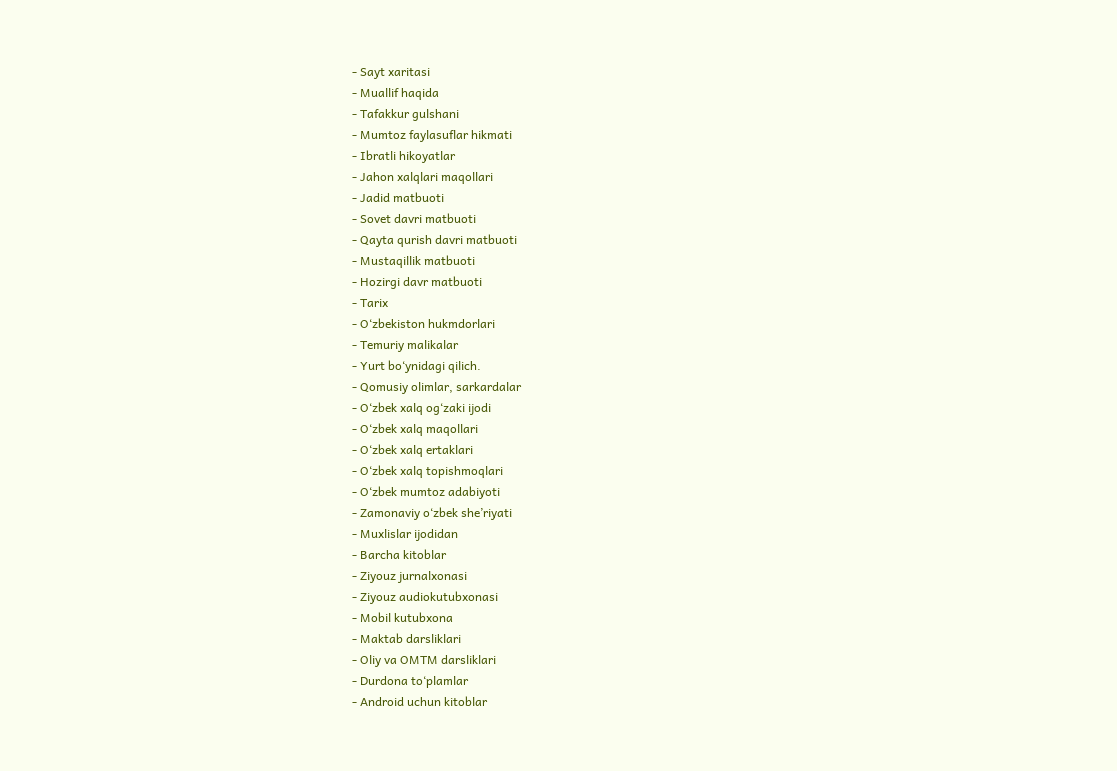- Sayt xaritasi
- Muallif haqida
- Tafakkur gulshani
- Mumtoz faylasuflar hikmati
- Ibratli hikoyatlar
- Jahon xalqlari maqollari
- Jadid matbuoti
- Sovet davri matbuoti
- Qayta qurish davri matbuoti
- Mustaqillik matbuoti
- Hozirgi davr matbuoti
- Tarix
- O‘zbekiston hukmdorlari
- Temuriy malikalar
- Yurt bo‘ynidagi qilich.
- Qomusiy olimlar, sarkardalar
- O‘zbek xalq og‘zaki ijodi
- O‘zbek xalq maqollari
- O‘zbek xalq ertaklari
- O‘zbek xalq topishmoqlari
- O‘zbek mumtoz adabiyoti
- Zamonaviy o‘zbek she’riyati
- Muxlislar ijodidan
- Barcha kitoblar
- Ziyouz jurnalxonasi
- Ziyouz audiokutubxonasi
- Mobil kutubxona
- Maktab darsliklari
- Oliy va OMTM darsliklari
- Durdona to‘plamlar
- Android uchun kitoblar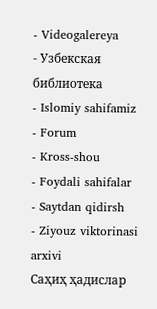- Videogalereya
- Узбекская библиотека
- Islomiy sahifamiz
- Forum
- Kross-shou
- Foydali sahifalar
- Saytdan qidirsh
- Ziyouz viktorinasi arxivi
Саҳиҳ ҳадислар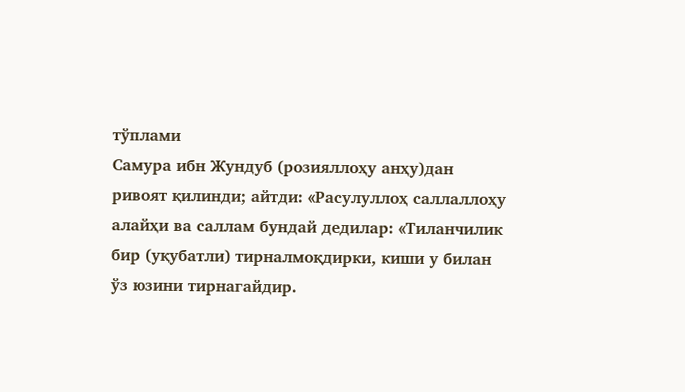тўплами
Самура ибн Жундуб (розияллоҳу анҳу)дан ривоят қилинди; айтди: «Расулуллоҳ саллаллоҳу алайҳи ва саллам бундай дедилар: «Тиланчилик бир (уқубатли) тирналмоқдирки, киши у билан ўз юзини тирнагайдир.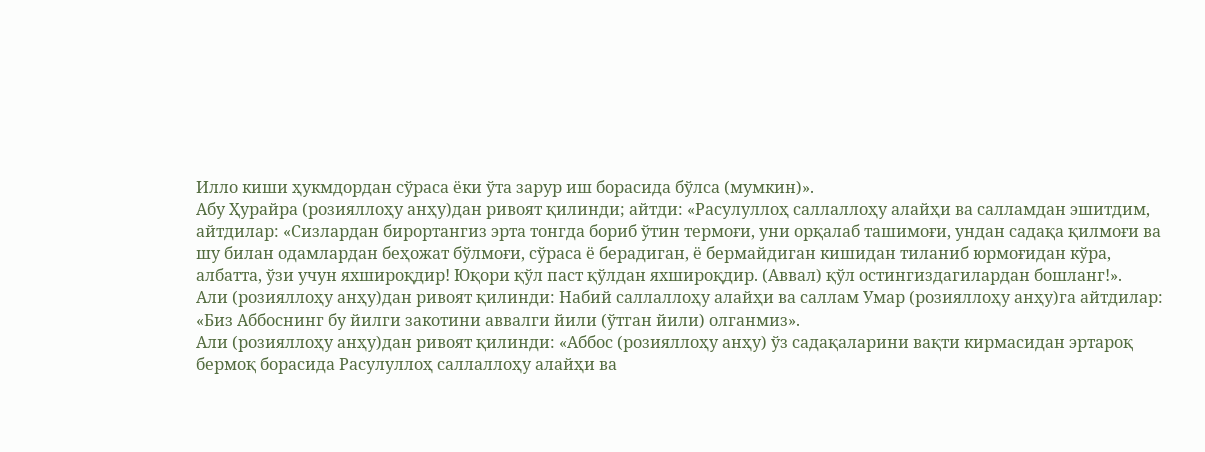Илло киши ҳукмдордан сўраса ёки ўта зарур иш борасида бўлса (мумкин)».
Абу Ҳурайра (розияллоҳу анҳу)дан ривоят қилинди; айтди: «Расулуллоҳ саллаллоҳу алайҳи ва салламдан эшитдим, айтдилар: «Сизлардан бирортангиз эрта тонгда бориб ўтин термоғи, уни орқалаб ташимоғи, ундан садақа қилмоғи ва шу билан одамлардан беҳожат бўлмоғи, сўраса ё берадиган, ё бермайдиган кишидан тиланиб юрмоғидан кўра, албатта, ўзи учун яхшироқдир! Юқори қўл паст қўлдан яхшироқдир. (Аввал) қўл остингиздагилардан бошланг!».
Али (розияллоҳу анҳу)дан ривоят қилинди: Набий саллаллоҳу алайҳи ва саллам Умар (розияллоҳу анҳу)га айтдилар: «Биз Аббоснинг бу йилги закотини аввалги йили (ўтган йили) олганмиз».
Али (розияллоҳу анҳу)дан ривоят қилинди: «Аббос (розияллоҳу анҳу) ўз садақаларини вақти кирмасидан эртароқ бермоқ борасида Расулуллоҳ саллаллоҳу алайҳи ва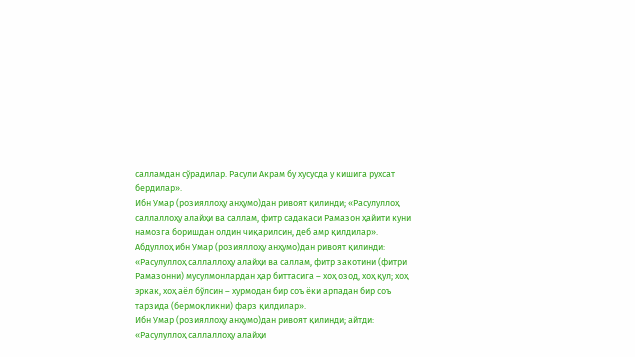салламдан сўрадилар. Расули Акрам бу хусусда у кишига рухсат бердилар».
Ибн Умар (розияллоҳу анҳумо)дан ривоят қилинди; «Расулуллоҳ саллаллоҳу алайҳи ва саллам, фитр садакаси Рамазон ҳайити куни намозга боришдан олдин чиқарилсин, деб амр қилдилар».
Абдуллоҳ ибн Умар (розияллоҳу анҳумо)дан ривоят қилинди: «Расулуллоҳ саллаллоҳу алайҳи ва саллам, фитр закотини (фитри Рамазонни) мусулмонлардан ҳар биттасига – хоҳ озод, хоҳ қул; хоҳ эркак, хоҳ аёл бўлсин – хурмодан бир соъ ёки арпадан бир соъ тарзида (бермоқликни) фарз қилдилар».
Ибн Умар (розияллоҳу анҳумо)дан ривоят қилинди; айтди: «Расулуллоҳ саллаллоҳу алайҳи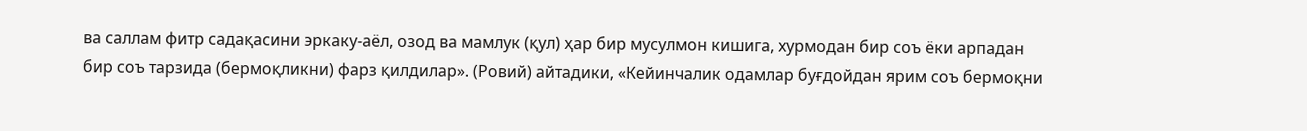ва саллам фитр садақасини эркаку-аёл, озод ва мамлук (қул) ҳар бир мусулмон кишига, хурмодан бир соъ ёки арпадан бир соъ тарзида (бермоқликни) фарз қилдилар». (Ровий) айтадики, «Кейинчалик одамлар буғдойдан ярим соъ бермоқни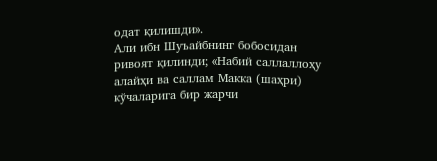одат қилишди».
Али ибн Шуъайбнинг бобосидан ривоят қилинди; «Набий саллаллоҳу алайҳи ва саллам Макка (шаҳри) кўчаларига бир жарчи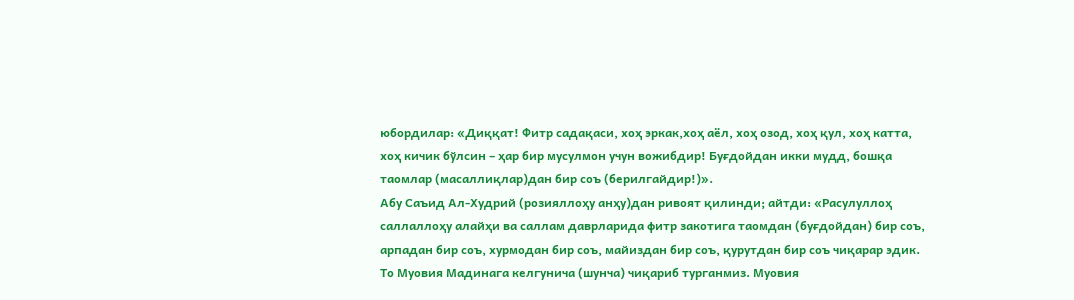юбордилар: «Диққат! Фитр садақаси, хоҳ эркак,хоҳ аёл, хоҳ озод, хоҳ қул, хоҳ катта, хоҳ кичик бўлсин – ҳар бир мусулмон учун вожибдир! Буғдойдан икки мудд, бошқа таомлар (масаллиқлар)дан бир соъ (берилгайдир!)».
Абу Саъид Ал-Худрий (розияллоҳу анҳу)дан ривоят қилинди; айтди: «Расулуллоҳ саллаллоҳу алайҳи ва саллам даврларида фитр закотига таомдан (буғдойдан) бир соъ, арпадан бир соъ, хурмодан бир соъ, майиздан бир соъ, қурутдан бир соъ чиқарар эдик. То Муовия Мадинага келгунича (шунча) чиқариб турганмиз. Муовия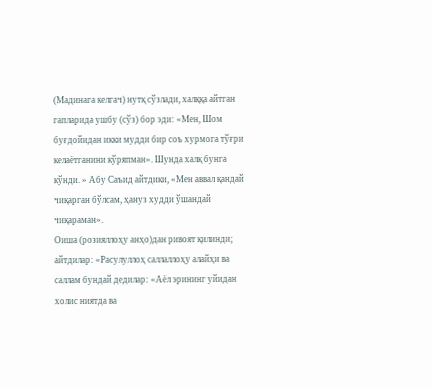(Мадинага келгач) нутқ сўзлади, халққа айтган гапларида ушбу (сўз) бор эди: «Мен, Шом буғдойидан икки мудди бир соъ хурмога тўғри келаётганини кўряпман». Шунда халқ бунга кўнди. » Абу Саъид айтдики, «Мен аввал қандай чиқарган бўлсам, ҳануз худди ўшандай чиқараман».
Оиша (розияллоҳу анҳо)дан ривоят қилинди; айтдилар: «Расулуллоҳ саллаллоҳу алайҳи ва саллам бундай дедилар: «Аёл эрининг уйидан холис ниятда ва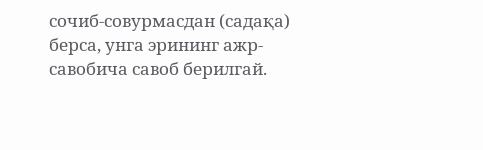сочиб-совурмасдан (садақа) берса, унга эрининг ажр-савобича савоб берилгай.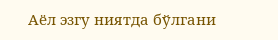Аёл эзгу ниятда бўлгани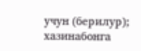учун (берилур); хазинабонга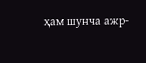ҳам шунча ажр-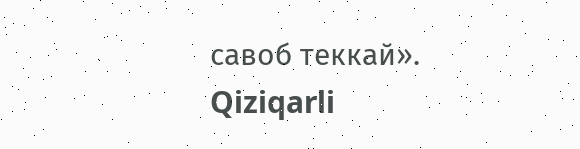савоб теккай».
Qiziqarli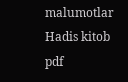malumotlar
Hadis kitob pdf